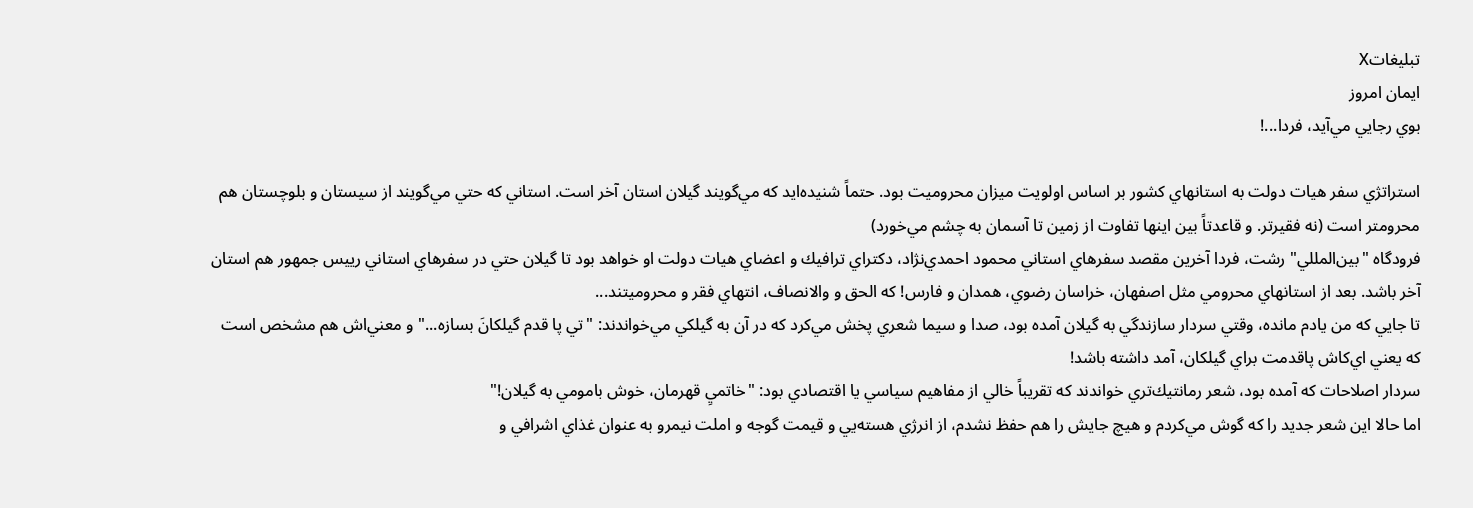تبليغاتX
ايمان امروز
بوي رجايي مي‌آيد، فردا...!

استراتژي سفر هيات دولت به استانهاي كشور بر اساس اولويت ميزان محروميت بود. حتماً شنيده‌ايد كه مي‌گويند گيلان استان آخر است. استاني كه حتي مي‌گويند از سيستان و بلوچستان هم محرومتر است (نه فقيرتر. و قاعدتاً بين اينها تفاوت از زمين تا آسمان به چشم مي‌خورد)
فرودگاه "بين‌المللي" رشت، فردا آخرين مقصد سفرهاي استاني محمود احمدي‌نژاد، دكتراي ترافيك و اعضاي هيات دولت او خواهد بود تا گيلان حتي در سفرهاي استاني رييس جمهور هم استان آخر باشد. بعد از استانهاي محرومي مثل اصفهان، خراسان رضوي، همدان و فارس! كه الحق و والانصاف، انتهاي فقر و محروميتند...
تا جايي كه من يادم مانده، وقتي سردار سازندگي به گيلان آمده بود، صدا و سيما شعري پخش مي‌كرد كه در آن به گيلكي مي‌خواندند: "تي پا قدم گيلكانَ بسازه..." و معني‌اش هم مشخص است كه يعني اي‌كاش پاقدمت براي گيلكان، آمد داشته باشد!
سردار اصلاحات كه آمده بود، شعر رمانتيك‌تري خواندند كه تقريباً خالي از مفاهيم سياسي يا اقتصادي بود: "خاتميِ قهرمان، خوش بامومي به گيلان!"
اما حالا اين شعر جديد را كه گوش مي‌كردم و هيچ جايش را هم حفظ نشدم، از انرژي هسته‌يي و قيمت گوجه و املت نيمرو به عنوان غذاي اشرافي و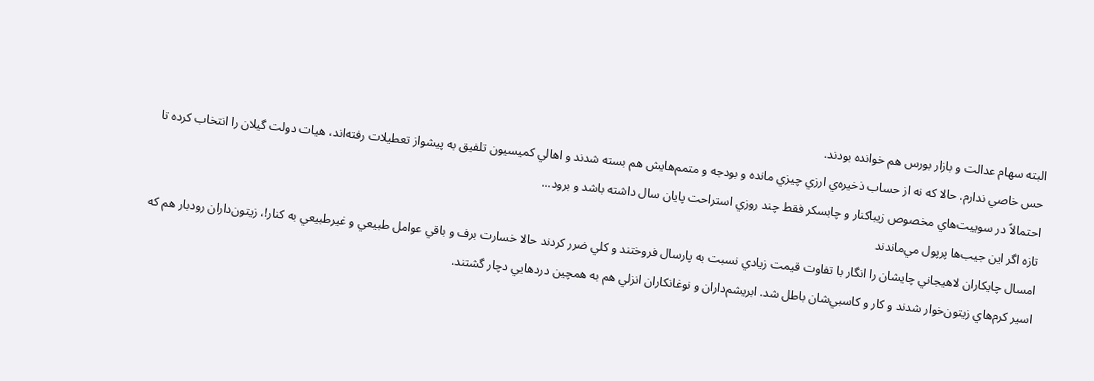البته سهام عدالت و بازار بورس هم خوانده بودند.
حس خاصي ندارم. حالا كه نه از حساب ذخيره‌ي ارزي چيزي مانده و بودجه و متمم‌هايش هم بسته شدند و اهالي كميسيون تلفيق به پيشواز تعطيلات رفته‌اند، هيات دولت گيلان را انتخاب كرده تا احتمالاً در سوييت‌هاي مخصوص زيباكنار و چابسكر فقط چند روزي استراحت پايان سال داشته باشد و برود...
تازه اگر اين جيب‌ها پرپول مي‌ماندند
امسال چايكاران لاهيجاني چايشان را انگار با تفاوت قيمت زيادي نسبت به پارسال فروختند و كلي ضرر كردند حالا خسارت برف و باقي عوامل طبيعي و غيرطبيعي به كنار!، زيتون‌داران رودبار هم كه اسير كرم‌هاي زيتون‌خوار شدند و كار و كاسبي‌شان باطل شد. ابريشم‌داران و نوغانكاران انزلي هم به همچين دردهايي دچار گشتند.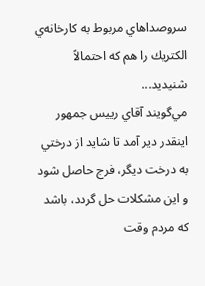سروصداهاي مربوط به كارخانه‌ي الكتريك را هم كه احتمالاً شنيديد...
مي‌گويند آقاي رييس جمهور اينقدر دير آمد تا شايد از درختي به درخت ديگر، فرج حاصل شود و اين مشكلات حل گردد، باشد كه مردم وقت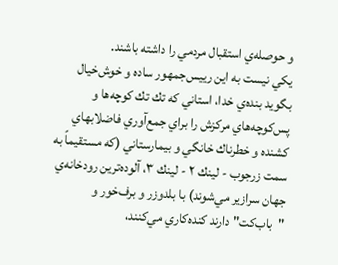و حوصله‌ي استقبال مردمي را داشته باشند.
يكي نيست به اين رييس‌جمهور ساده و خوش‌خيال بگويد بنده‌ي خدا، استاني كه تك تك كوچه‌ها و پس‌كوچه‌هاي مركزش را براي جمع‌آوري فاضلابهاي كشنده و خطرناك خانگي و بيمارستاني (كه مستقيماً به سمت زرجوب - لينك ۲ - لينك ۳، آلوده‌ترين رودخانه‌ي جهان سرازير مي‌شوند) با بلدوزر و برف‌خور و "باب‌كت" دارند كنده‌كاري مي‌كنند،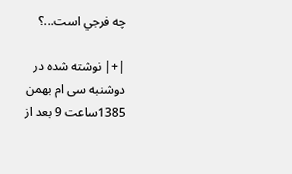چه فرجي است...؟

|+| نوشته شده در  دوشنبه سی ام بهمن 1385ساعت 9 بعد از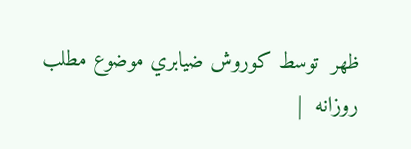ظهر  توسط كوروش ضيابري موضوع مطلب روزانه  |